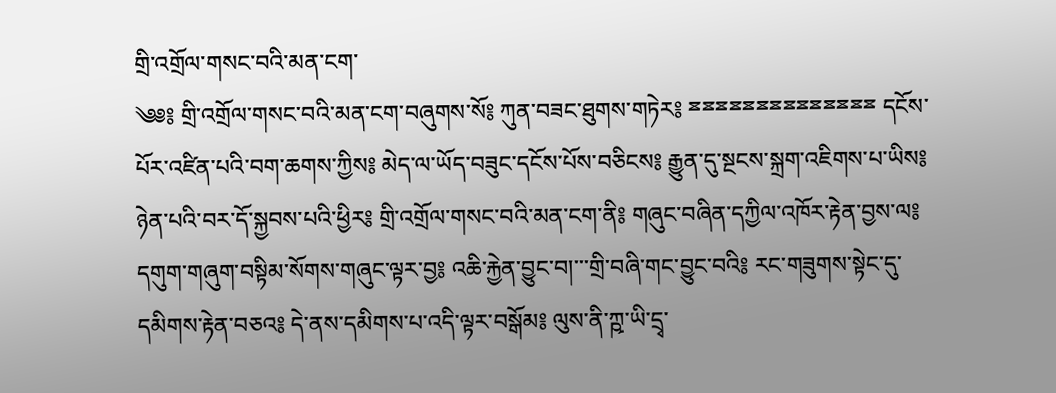གྲི་འགྲོལ་གསང་བའི་མན་ངག་
༄༅༔ གྲི་འགྲོལ་གསང་བའི་མན་ངག་བཞུགས་སོ༔ ཀུན་བཟང་ཐུགས་གཏེར༔ ྈྈྈྈྈྈྈྈྈྈྈྈྈྈ དངོས་པོར་འཛིན་པའི་བག་ཆགས་ཀྱིས༔ མེད་ལ་ཡོད་བཟུང་དངོས་པོས་བཅིངས༔ རྒྱུན་དུ་སྔངས་སྐྲག་འཇིགས་པ་ཡིས༔ ཉེན་པའི་བར་དོ་སྐྱབས་པའི་ཕྱིར༔ གྲི་འགྲོལ་གསང་བའི་མན་ངག་ནི༔ གཞུང་བཞིན་དཀྱིལ་འཁོར་རྟེན་བྱས་ལ༔ དགུག་གཞུག་བསྟིམ་སོགས་གཞུང་ལྟར་བྱ༔ འཆི་རྐྱེན་བྱུང་བ།་་་གྲི་བཞི་གང་བྱུང་བའི༔ རང་གཟུགས་སྟེང་དུ་དམིགས་རྟེན་བཅའ༔ དེ་ནས་དམིགས་པ་འདི་ལྟར་བསྒོམ༔ ལུས་ནི་ཀྵ་ཡི་དྲྭ་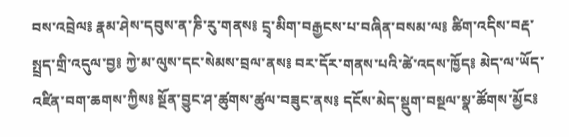བས་འབྲེལ༔ རྣམ་ཤེས་དབུས་ན་ཎི་རུ་གནས༔ དྲྭ་མིག་བརྒྱངས་པ་བཞིན་བསམ་ལ༔ ཚིག་འདིས་བརྡ་སྤྲད་གྲི་འདུལ་བྱ༔ ཀྱེ་མ་ལུས་དང་སེམས་བྲལ་ནས༔ བར་དོར་གནས་པའི་ཚེ་འདས་ཁྱོད༔ མེད་ལ་ཡོད་འཛིན་བག་ཆགས་ཀྱིས༔ སྔོན་བྱུང་ཤ་ཚུགས་ཚུལ་བཟུང་ནས༔ དངོས་མེད་སྡུག་བསྔལ་སྣ་ཚོགས་མྱོང༔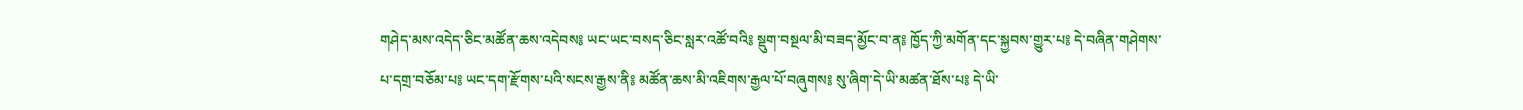གཤེད་མས་འདེད་ཅིང་མཚོན་ཆས་འདེབས༔ ཡང་ཡང་བསད་ཅིང་སླར་འཚོ་བའི༔ སྡུག་བསྔལ་མི་བཟད་མྱོང་བ་ན༔ ཁྱོད་ཀྱི་མགོན་དང་སྐྱབས་གྱུར་པ༔ དེ་བཞིན་གཤེགས་པ་དགྲ་བཅོམ་པ༔ ཡང་དག་རྫོགས་པའི་སངས་རྒྱས་ནི༔ མཚོན་ཆས་མི་འཇིགས་རྒྱལ་པོ་བཞུགས༔ སུ་ཞིག་དེ་ཡི་མཚན་ཐོས་པ༔ དེ་ཡི་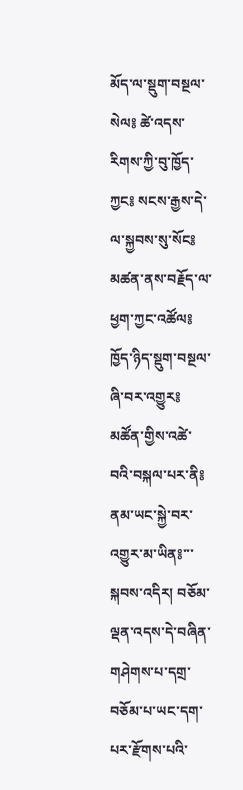མོད་ལ་སྡུག་བསྔལ་སེལ༔ ཚེ་འདས་རིགས་ཀྱི་བུ་ཁྱོད་ཀྱང༔ སངས་རྒྱས་དེ་ལ་སྐྱབས་སུ་སོང༔ མཚན་ནས་བརྗོད་ལ་ཕྱག་ཀྱང་འཚོལ༔ ཁྱོད་ཉིད་སྡུག་བསྔལ་ཞི་བར་འགྱུར༔ མཚོན་གྱིས་འཚེ་བའི་བསྐལ་པར་ནི༔ ནམ་ཡང་སྐྱེ་བར་འགྱུར་མ་ཡིན༔་་་སྐབས་འདིར། བཅོམ་ལྡན་འདས་དེ་བཞིན་གཤེགས་པ་དགྲ་བཅོམ་པ་ཡང་དག་པར་རྫོགས་པའི་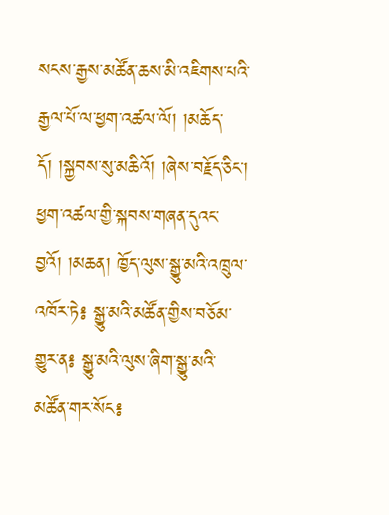སངས་རྒྱས་མཚོན་ཆས་མི་འཇིགས་པའི་རྒྱལ་པོ་ལ་ཕྱག་འཚལ་ལོ། །མཆོད་དོ། །སྐྱབས་སུ་མཆིའོ། །ཞེས་བརྗོད་ཅིང་། ཕྱག་འཚལ་གྱི་སྐབས་གཞན་དུའང་བྱའོ། །མཆན། ཁྱོད་ལུས་སྒྱུ་མའི་འཁྲུལ་འཁོར་ཏེ༔ སྒྱུ་མའི་མཚོན་གྱིས་བཅོམ་གྱུར་ན༔ སྒྱུ་མའི་ལུས་ཞིག་སྒྱུ་མའི་མཚོན་གར་སོང༔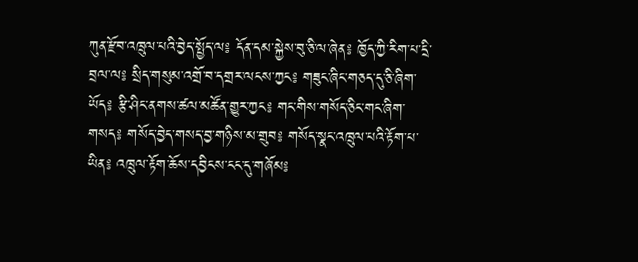ཀུན་རྫོབ་འཁྲུལ་པའི་བྱེད་སྤྱོད་ལ༔ དོན་དམ་སྐྱེས་བུ་ཅི་ལ་ཞེན༔ ཁྱོད་ཀྱི་རིག་པ་དྲི་བྲལ་ལ༔ སྲིད་གསུམ་འགྲོ་བ་དགྲར་ལངས་ཀྱང༔ གཟུང་ཞིང་གཅད་དུ་ཅི་ཞིག་ཡོད༔ རྩི་ཤིང་ནགས་ཚལ་མཚོན་གྱུར་ཀྱང༔ གང་གིས་གསོད་ཅིང་གང་ཞིག་གསད༔ གསོད་བྱེད་གསད་བྱ་གཉིས་མ་གྲུབ༔ གསོད་སྣང་འཁྲུལ་པའི་རྟོག་པ་ཡིན༔ འཁྲུལ་རྟོག་ཆོས་དབྱིངས་ངང་དུ་གཞོམ༔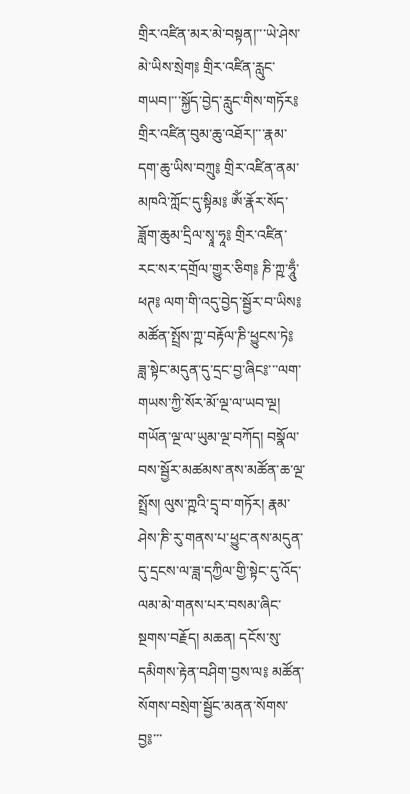གྲིར་འཛིན་མར་མེ་བསྟན།་་་ཡེ་ཤེས་མེ་ཡིས་སྲེག༔ གྲིར་འཛིན་རླུང་གཡབ།་་་སྐྱོད་བྱེད་རླུང་གིས་གཏོར༔ གྲིར་འཛིན་བུམ་ཆུ་འཐོར།་་་རྣམ་དག་ཆུ་ཡིས་བཀྲུ༔ གྲིར་འཛིན་ནམ་མཁའི་ཀློང་དུ་སྟིམ༔ ཨོཾ་རྣོར་སོད་ཟློག་ཆུམ་དྲིལ་སྭཱ་ཧཱ༔ གྲིར་འཛིན་རང་སར་དགྲོལ་གྱུར་ཅིག༔ ཎི་ཀྵ་ཧཱུྃ་ཕཊ༔ ལག་གི་འདུ་བྱེད་སྦྱོར་བ་ཡིས༔ མཚོན་སྤྲོས་ཀྵ་བརྟོལ་ཎི་ཕྱུངས་ཏེ༔ ཟླ་སྟེང་མདུན་དུ་དྲང་བྱ་ཞིང༔་་་ལག་གཡས་ཀྱི་སོར་མོ་ལྔ་ལ་ཡབ་ལྔ། གཡོན་ལྔ་ལ་ཡུམ་ལྔ་བཀོད། བསྣོལ་བས་སྦྱོར་མཚམས་ནས་མཚོན་ཆ་ལྔ་སྤྲོས། ལུས་ཀྵའི་དྲྭ་བ་གཏོར། རྣམ་ཤེས་ཎི་རུ་གནས་པ་ཕྱུང་ནས་མདུན་དུ་དྲངས་ལ་ཟླ་དཀྱིལ་གྱི་སྟེང་དུ་འོད་ལམ་མེ་གནས་པར་བསམ་ཞིང་སྔགས་བརྗོད། མཆན། དངོས་སུ་དམིགས་རྟེན་བཤིག་བྱས་ལ༔ མཚོན་སོགས་བསྲེག་སྦྱོང་མནན་སོགས་བྱ༔་་་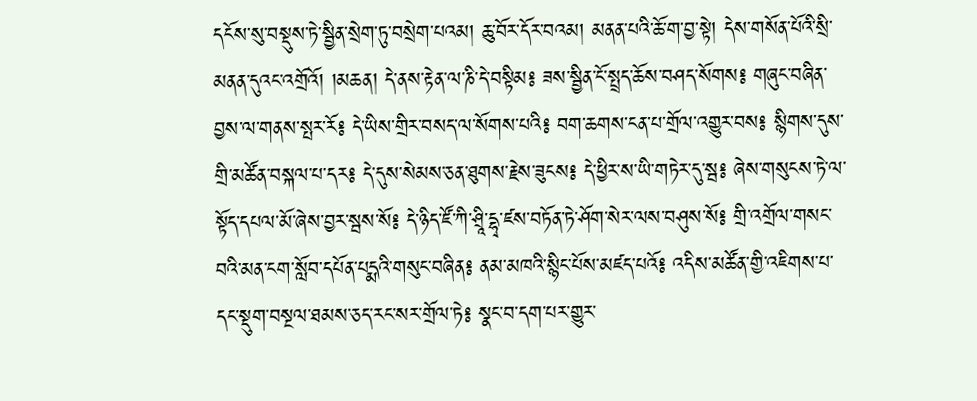དངོས་སུ་བསྡུས་ཏེ་སྦྱིན་སྲེག་ཏུ་བསྲེག་པའམ། ཆུ་བོར་དོར་བའམ། མནན་པའི་ཆོ་ག་བྱ་སྟེ། དེས་གསོན་པོའི་སྲི་མནན་དུའང་འགྲོའོ། །མཆན། དེ་ནས་རྟེན་ལ་ཎི་དེ་བསྟིམ༔ ཟས་སྦྱིན་ངོ་སྤྲད་ཆོས་བཤད་སོགས༔ གཞུང་བཞིན་བྱས་ལ་གནས་སྤར་རོ༔ དེ་ཡིས་གྲིར་བསད་ལ་སོགས་པའི༔ བག་ཆགས་ངན་པ་གྲོལ་འགྱུར་བས༔ སྙིགས་དུས་གྲི་མཚོན་བསྐལ་པ་དར༔ དེ་དུས་སེམས་ཅན་ཐུགས་རྗེས་ཟུངས༔ དེ་ཕྱིར་ས་ཡི་གཏེར་དུ་སྦ༔ ཞེས་གསུངས་ཏེ་ལ་སྟོད་དཔལ་མོ་ཞེས་བྱར་སྦས་སོ༔ དེ་ཉིད་ཛོ་ཀི་ཤྲཱི་དྷྭ་ཛས་བཏོན་ཏེ་ཤོག་སེར་ལས་བཤུས་སོ༔ གྲི་འགྲོལ་གསང་བའི་མན་ངག་སློབ་དཔོན་པདྨའི་གསུང་བཞིན༔ ནམ་མཁའི་སྙིང་པོས་མཛད་པའོ༔ འདིས་མཚོན་གྱི་འཇིགས་པ་དང་སྡུག་བསྔལ་ཐམས་ཅད་རང་སར་གྲོལ་ཏེ༔ སྣང་བ་དག་པར་གྱུར་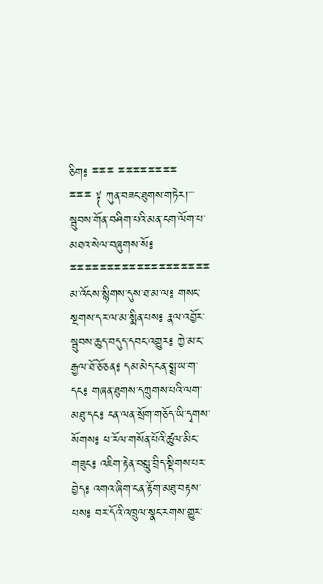ཅིག༔ ྈྈྈ ྈྈྈྈྈྈྈྈ ྈྈྈ ༈ ཀུན་བཟང་ཐུགས་གཏེར།་་་སྦུབས་གོན་བཤིག་པའི་མན་ངག་ལོག་པ་མཐའ་སེལ་བཞུགས་སོ༔ ྈྈྈྈྈྈྈྈྈྈྈྈྈྈྈྈྈྈྈ མ་འོངས་སྙིགས་དུས་ཐ་མ་ལ༔ གསང་སྔགས་དར་ལ་མ་སྨིན་པས༔ རྣལ་འབྱོར་སྦུབས་ཆུད་བདུད་དབང་འགྱུར༔ ཀྱེ་མ་ང་རྒྱལ་ཐོ་ཅོ་ཅན༔ དམ་མེད་ངན་སྨྲ་ཡ་ག་དང༔ གཞན་ཐུགས་དཀྲུགས་པའི་ལག་མཐུ་དང༔ ངན་ལན་སྲོག་གཅོད་ཡི་དྭགས་སོགས༔ ཕ་རོལ་གསོན་པོའི་ཚུལ་མིང་གཟུང༔ འཇིག་རྟེན་བསླུ་བྲིད་སྡིགས་པར་བྱེད༔ འགའ་ཞིག་ངན་རྟོག་མཐུ་བརྟས་པས༔ བར་དོའི་འཁྲུལ་སྣང་རགས་གྱུར་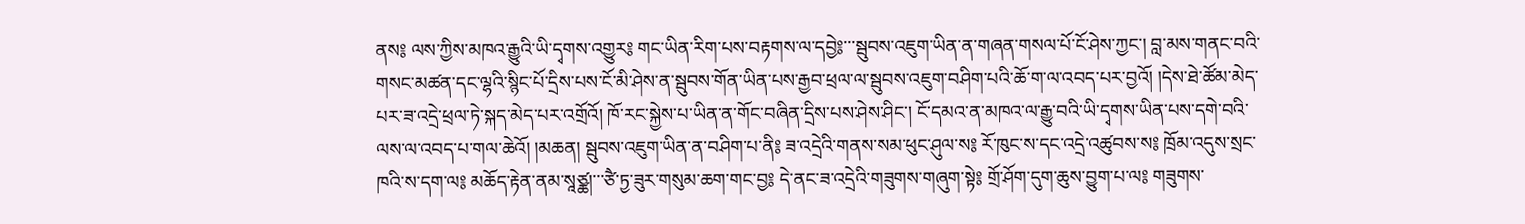ནས༔ ལས་ཀྱིས་མཁའ་རྒྱུའི་ཡི་དྭགས་འགྱུར༔ གང་ཡིན་རིག་པས་བརྟགས་ལ་དབྱེ༔་་་སྦུབས་འཇུག་ཡིན་ན་གཞན་གསལ་པོ་ངོ་ཤེས་ཀྱང་། བླ་མས་གནང་བའི་གསང་མཚན་དང་ལྷའི་སྙིང་པོ་དྲིས་པས་ངོ་མི་ཤེས་ན་སྦུབས་གོན་ཡིན་པས་རྒྱབ་ཕྲལ་ལ་སྦུབས་འཇུག་བཤིག་པའི་ཆོ་ག་ལ་འབད་པར་བྱའོ། །དེས་ཐེ་ཚོམ་མེད་པར་ཟ་འདྲེ་ཕྲལ་ཏེ་སྐད་མེད་པར་འགྲོའོ། ཁོ་རང་སྐྱེས་པ་ཡིན་ན་གོང་བཞིན་དྲིས་པས་ཤེས་ཤིང་། ངོ་དམའ་ན་མཁའ་ལ་རྒྱུ་བའི་ཡི་དྭགས་ཡིན་པས་དགེ་བའི་ལས་ལ་འབད་པ་གལ་ཆེའོ། །མཆན། སྦུབས་འཇུག་ཡིན་ན་བཤིག་པ་ནི༔ ཟ་འདྲེའི་གནས་སམ་ཕུང་ཤུལ་ས༔ རོ་ཁུང་ས་དང་འདྲེ་འཚུབས་ས༔ ཁྲོམ་འདུས་སྲང་ཁའི་ས་དག་ལ༔ མཆོད་རྟེན་ནམ་སཱཙྪ།་་་ཙཻ་ཏྱ་ཟུར་གསུམ་ཆག་གང་བྱ༔ དེ་ནང་ཟ་འདྲེའི་གཟུགས་གཞུག་སྟེ༔ གྲོ་ཤོག་དུག་ཆུས་བྱུག་པ་ལ༔ གཟུགས་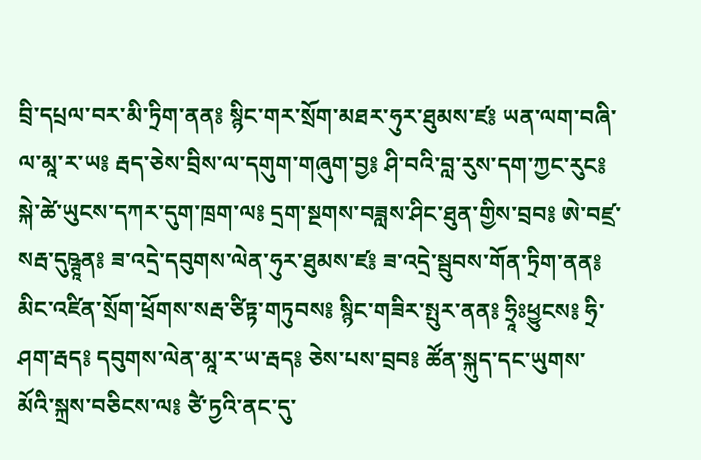བྲི་དཔྲལ་བར་མི་ཏྲིག་ནན༔ སྙིང་གར་སྲོག་མཐར་ཧུར་ཐུམས་ཛ༔ ཡན་ལག་བཞི་ལ་མཱ་ར་ཡ༔ རྦད་ཅེས་བྲིས་ལ་དགུག་གཞུག་བྱ༔ ཤི་བའི་བླ་རུས་དག་ཀྱང་རུང༔ སྐེ་ཚེ་ཡུངས་དཀར་དུག་ཁྲག་ལ༔ དྲག་སྔགས་བཟླས་ཤིང་ཐུན་གྱིས་བྲབ༔ ཨེ་བཛྲ་སརྦ་དུཥྚཱན༔ ཟ་འདྲེ་དབུགས་ལེན་ཧུར་ཐུམས་ཛ༔ ཟ་འདྲེ་སྦུབས་གོན་ཏྲིག་ནན༔ མིང་འཛིན་སྲོག་ཕྲོགས་སརྦ་ཙིཏྟ་གཏུབས༔ སྙིང་གཟིར་སྤུར་ནན༔ ཧྲཱིཿཕྱུངས༔ ཧྲི་ཤག་རྦད༔ དབུགས་ལེན་མཱ་ར་ཡ་རྦད༔ ཅེས་པས་བྲབ༔ ཚོན་སྐུད་དང་ཡུགས་མོའི་སྐྲས་བཅིངས་ལ༔ ཙཻ་ཏྱའི་ནང་དུ་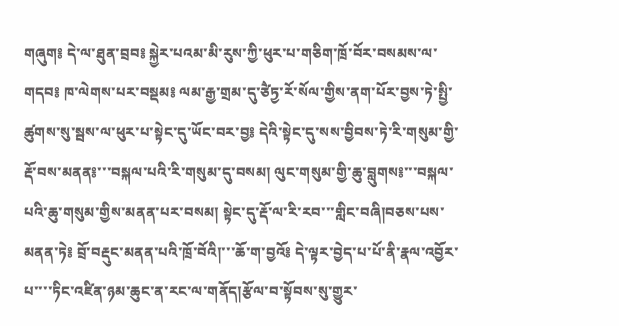གཞུག༔ དེ་ལ་ཐུན་བྲབ༔ སྐྱེར་པའམ་མི་རུས་ཀྱི་ཕུར་པ་གཅིག་ཁྲོ་བོར་བསམས་ལ་གདབ༔ ཁ་ལེགས་པར་བསྡམ༔ ལམ་རྒྱ་གྲམ་དུ་ཙཻཏྱ་རོ་སོལ་གྱིས་ནག་པོར་བྱས་ཏེ་སྤྱི་ཚུགས་སུ་སྦས་ལ་ཕུར་པ་སྟེང་དུ་ཡོང་བར་བྱ༔ དེའི་སྟེང་དུ་སས་བྱིབས་ཏེ་རི་གསུམ་གྱི་རྡོ་བས་མནན༔་་་བསྐལ་པའི་རི་གསུམ་དུ་བསམ། ལུང་གསུམ་གྱི་ཆུ་བླུགས༔་་་བསྐལ་པའི་ཆུ་གསུམ་གྱིས་མནན་པར་བསམ། སྟེང་དུ་རྡོ་ལ་རི་རབ་་་གླིང་བཞི།བཅས་པས་མནན་ཏེ༔ བྲོ་བརྡུང་མནན་པའི་ཁྲོ་བོའི།་་་ཆོ་ག་བྱའོ༔ དེ་ལྟར་བྱེད་པ་པོ་ནི་རྣལ་འབྱོར་པ་་་་ཏིང་འཛིན་ཉམ་ཆུང་ན་རང་ལ་གནོད།རྩོལ་བ་སྟོབས་སུ་གྱུར་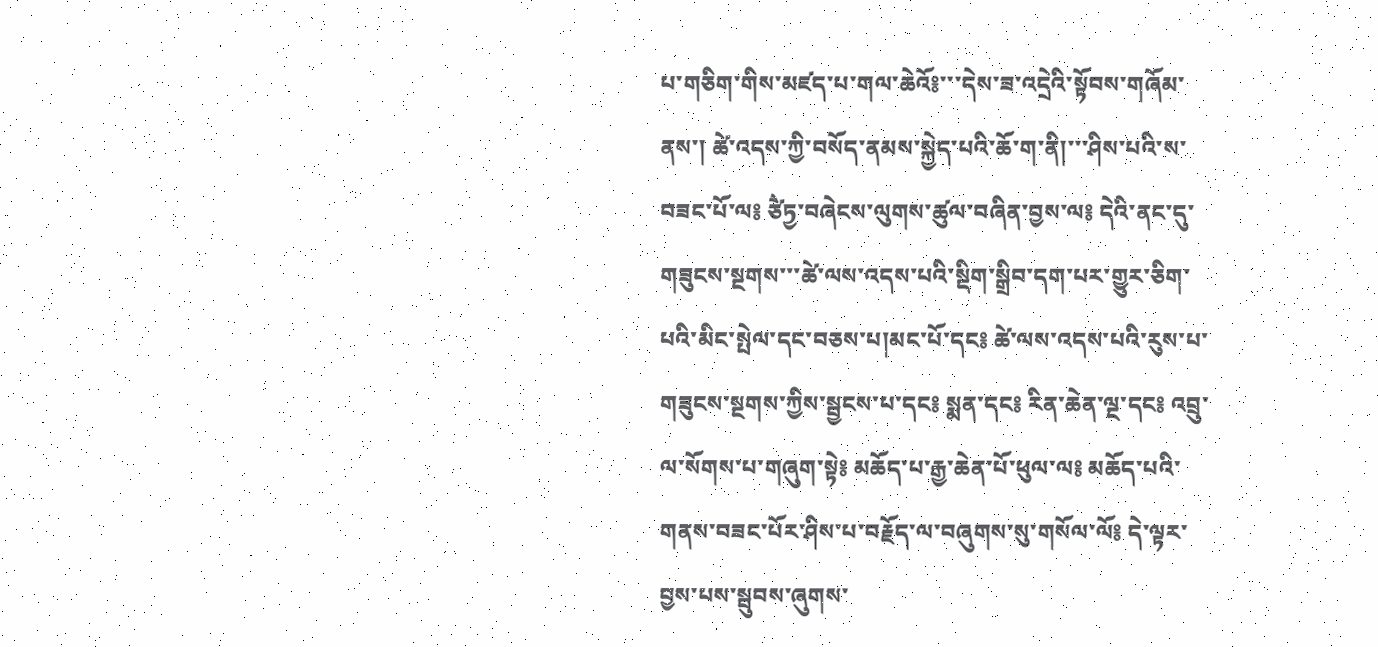པ་གཅིག་གིས་མཛད་པ་གལ་ཆེའོ༔་་་དེས་ཟ་འདྲེའི་སྟོབས་གཞོམ་ནས་། ཚེ་འདས་ཀྱི་བསོད་ནམས་སྐྱེད་པའི་ཆོ་ག་ནི།་་་ཤིས་པའི་ས་བཟང་པོ་ལ༔ ཙཻཏྱ་བཞེངས་ལུགས་ཚུལ་བཞིན་བྱས་ལ༔ དེའི་ནང་དུ་གཟུངས་སྔགས་་་ཚེ་ལས་འདས་པའི་སྡིག་སྒྲིབ་དག་པར་གྱུར་ཅིག་པའི་མིང་སྤེལ་དང་བཅས་པ།མང་པོ་དང༔ ཚེ་ལས་འདས་པའི་རུས་པ་གཟུངས་སྔགས་ཀྱིས་སྦྱངས་པ་དང༔ སྨན་དང༔ རིན་ཆེན་ལྔ་དང༔ འབྲུ་ལ་སོགས་པ་གཞུག་སྟེ༔ མཆོད་པ་རྒྱ་ཆེན་པོ་ཕུལ་ལ༔ མཆོད་པའི་གནས་བཟང་པོར་ཤིས་པ་བརྗོད་ལ་བཞུགས་སུ་གསོལ་ལོ༔ དེ་ལྟར་བྱས་པས་སྦུབས་ཞུགས་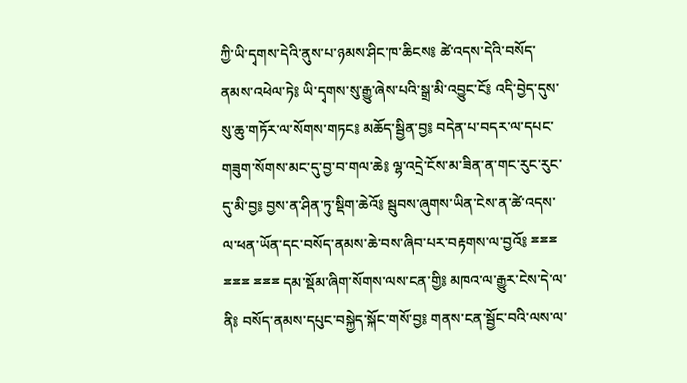ཀྱི་ཡི་དྭགས་དེའི་ནུས་པ་ཉམས་ཤིང་ཁ་ཆིངས༔ ཚེ་འདས་དེའི་བསོད་ནམས་འཕེལ་ཏེ༔ ཡི་དྭགས་སུ་རྒྱུ་ཞེས་པའི་སྒྲ་མི་འབྱུང་ངོ༔ འདི་བྱེད་དུས་སུ་ཆུ་གཏོར་ལ་སོགས་གཏང༔ མཆོད་སྦྱིན་བྱ༔ བདེན་པ་བདར་ལ་དཔང་གཟུག་སོགས་མང་དུ་བྱ་བ་གལ་ཆེ༔ ལྷ་འདྲེ་ངོས་མ་ཟིན་ན་གང་རུང་རུང་དུ་མི་བྱ༔ བྱས་ན་ཤིན་ཏུ་སྡིག་ཆེའོ༔ སྦུབས་ཞུགས་ཡིན་ངེས་ན་ཚེ་འདས་ལ་ཕན་ཡོན་དང་བསོད་ནམས་ཆེ་བས་ཞིབ་པར་བརྟགས་ལ་བྱའོ༔ ྈྈྈ ྈྈྈ ྈྈྈ དམ་སྡོམ་ཞིག་སོགས་ལས་ངན་གྱི༔ མཁའ་ལ་རྒྱུར་ངེས་དེ་ལ་ནི༔ བསོད་ནམས་དཔུང་བསྐྱེད་སྐོང་གསོ་བྱ༔ གནས་ངན་སྦྱོང་བའི་ལས་ལ་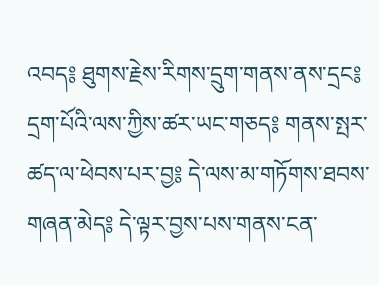འབད༔ ཐུགས་རྗེས་རིགས་དྲུག་གནས་ནས་དྲང༔ དྲག་པོའི་ལས་ཀྱིས་ཚར་ཡང་གཅད༔ གནས་སྤར་ཚད་ལ་ཕེབས་པར་བྱ༔ དེ་ལས་མ་གཏོགས་ཐབས་གཞན་མེད༔ དེ་ལྟར་བྱས་པས་གནས་ངན་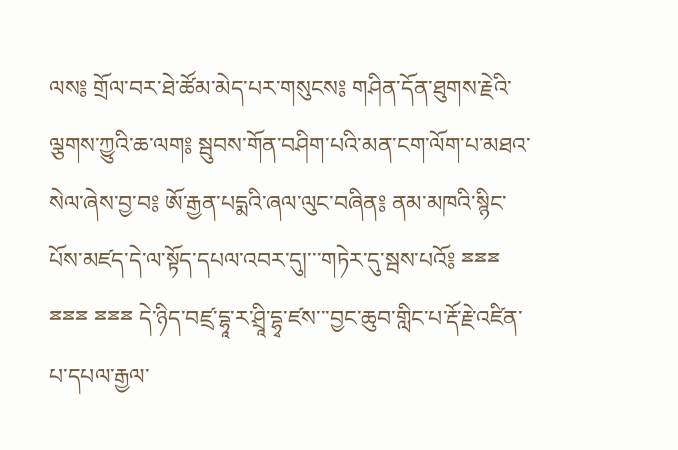ལས༔ གྲོལ་བར་ཐེ་ཚོམ་མེད་པར་གསུངས༔ གཤིན་དོན་ཐུགས་རྗེའི་ལྕགས་ཀྱུའི་ཆ་ལག༔ སྦུབས་གོན་བཤིག་པའི་མན་ངག་ལོག་པ་མཐའ་སེལ་ཞེས་བྱ་བ༔ ཨོ་རྒྱན་པདྨའི་ཞལ་ལུང་བཞིན༔ ནམ་མཁའི་སྙིང་པོས་མཛད་དེ་ལ་སྟོད་དཔལ་འབར་དུ།་་་གཏེར་དུ་སྦས་པའོ༔ ྈྈྈ ྈྈྈ ྈྈྈ དེ་ཉིད་བཛྲ་དྷཱ་ར་ཤྲཱི་དྷྭ་ཛས་་་བྱང་ཆུབ་གླིང་པ་རྡོ་རྗེ་འཛིན་པ་དཔལ་རྒྱལ་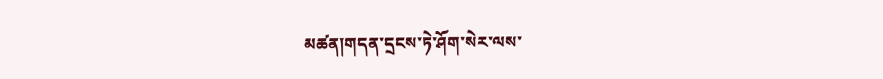མཚན།གདན་དྲངས་ཏེ་ཤོག་སེར་ལས་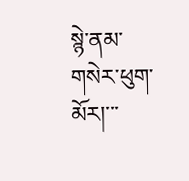སྙེ་ནམ་གསེར་ཕུག་མོར།་་་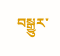བསྒྱུར་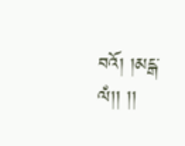བའོ། །མངྒ་ལཾ།། །།